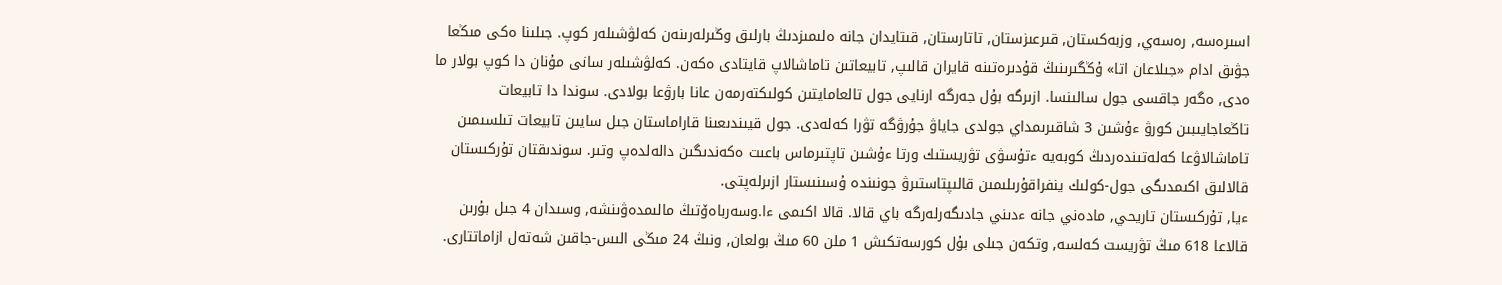اسىرەسە, رەسەي, وزبەكستان, قىرعىزستان, تاتارستان, قىتايدان جانە ەلىمىزدىڭ بارلىق وڭىرلەرىنەن كەلۋشىلەر كوپ. جىلىنا ەكى مىڭعا جۋىق ادام «جىلاعان اتا» ۇڭگىرىنىڭ قۇدىرەتىنە قايران قالىپ, تابيعاتىن تاماشالاپ قايتادى ەكەن. كەلۋشىلەر سانى مۇنان دا كوپ بولار ما ەدى, ەگەر جاقسى جول سالىنسا. ازىرگە بۇل جەرگە ارنايى جول تالعامايتىن كولىكتەرمەن عانا بارۋعا بولادى. سوندا دا تابيعات تاڭعاجايىبىن كورۋ ءۇشىن 3 شاقىرىمداي جولدى جاياۋ جۇرۋگە تۋرا كەلەدى. جول قيىندىعىنا قاراماستان جىل سايىن تابيعات تىلسىمىن تاماشالاۋعا كەلەتىندەردىڭ كوبەيە ءتۇسۋى تۋريستىك ورتا ءۇشىن تاپتىرماس باعىت ەكەندىگىن دالەلدەپ وتىر. سوندىقتان تۇركىستان قالالىق اكىمدىگى جول-كولىك ينفراقۇرىلىمىن قالىپتاستىرۋ جونىندە ۇسىنىستار ازىرلەپتى.
ءيا, تۇركىستان تاريحي, مادەني جانە ءدىني جادىگەرلەرگە باي قالا. قالا اكىمى ءا.وسەرباەۆتىڭ مالىمدەۋىنشە, وسىدان 4 جىل بۇرىن قالاعا 618 مىڭ تۋريست كەلسە, وتكەن جىلى بۇل كورسەتكىش 1 ملن 60 مىڭ بولعان, ونىڭ 24 مىڭى الىس-جاقىن شەتەل ازاماتتارى.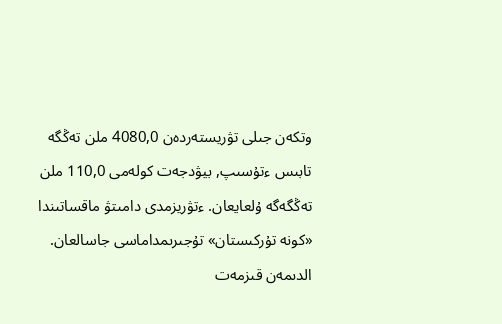وتكەن جىلى تۋريستەردەن 4080,0 ملن تەڭگە تابىس ءتۇسىپ, بيۋدجەت كولەمى 110,0 ملن تەڭگەگە ۇلعايعان. ءتۋريزمدى دامىتۋ ماقساتىندا «كونە تۇركىستان» تۇجىرىمداماسى جاسالعان. الدىمەن قىزمەت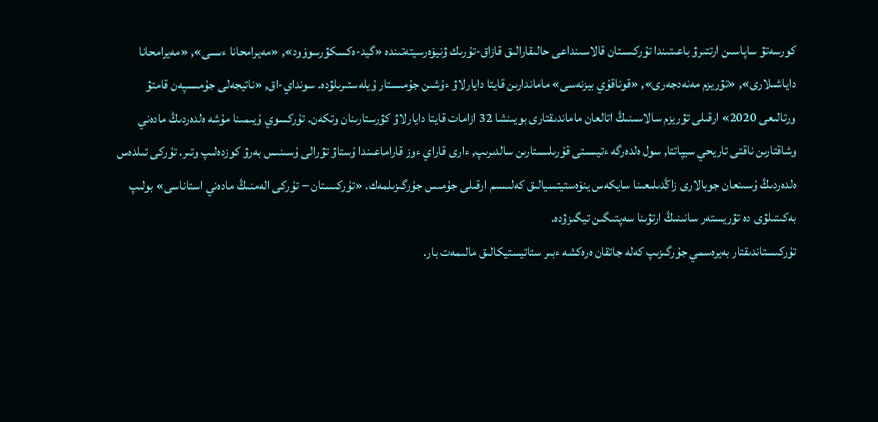كورسەتۋ ساپاسىن ارتتىرۋ باعىتىندا تۇركىستان قالاسىنداعى حالىقارالىق قازاق-تۇرىك ۋنيۆەرسيتەتىندە «گيد-ەكسكۋرسوۆود», «مەيرامحانا ءىسى», «مەيرامحانا داياشىلارى», «تۋريزم مەنەدجەرى», «قوناقۇي بيزنەسى» ماماندارىن قايتا دايارلاۋ ءۇشىن جۇمىستار ۇيلەستىرىلۋدە. سونداي-اق, «ناتيجەلى جۇمىسپەن قامتۋ ورتالىعى 2020» ارقىلى تۋريزم سالاسىنىڭ اتالعان ماماندىقتارى بويىنشا 32 ازامات قايتا دايارلاۋ كۋرستارىنان وتكەن. تۇركسوي ۇيىمىنا مۇشە ەلدەردىڭ مادەني وشاقتارىن ناقتى تاريحي سيپاتتا, سول ەلدەرگە ءتيىستى قۇرىلىستارىن سالدىرىپ, ءارى قاراي ءوز قاراماعىندا ۇستاۋ تۋرالى ۇسىنىس بەرۋ كوزدەلىپ وتىر. تۇركى تىلدەس ەلدەردىڭ ۇسىنعان جوبالارى زاڭدىلىعىنا سايكەس ينۆەستيتسيالىق كەلىسىم ارقىلى جۇمىس جۇرگىزىلمەك. «تۇركىستان − تۇركى الەمنىڭ مادەني استاناسى» بولىپ بەكىتىلۋى دە تۋريستەر سانىنىڭ ارتۋىنا سەپتىگىن تيگىزۋدە.
تۇركىستاندىقتار بەيرەسمي جۇرگىزىپ كەلە جاتقان ەرەكشە ءبىر ستاتيستيكالىق مالىمەت بار.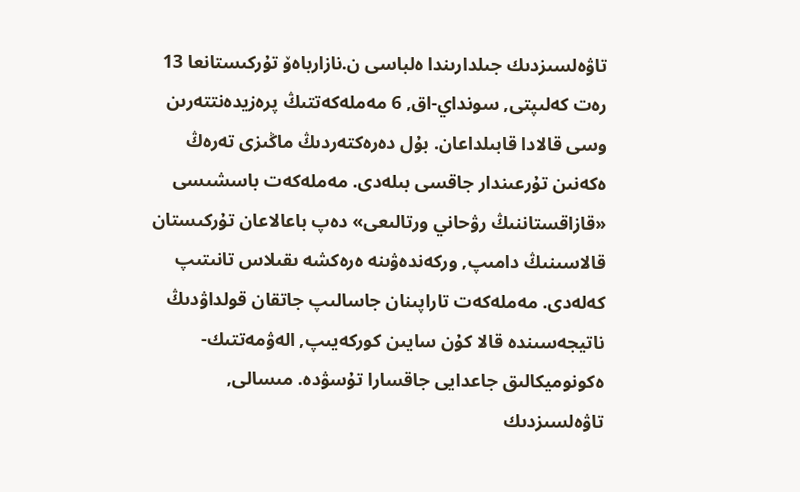تاۋەلسىزدىك جىلدارىندا ەلباسى ن.نازارباەۆ تۇركىستانعا 13 رەت كەلىپتى, سونداي-اق, 6 مەملەكەتتىڭ پرەزيدەنتتەرىن وسى قالادا قابىلداعان. بۇل دەرەكتەردىڭ ماڭىزى تەرەڭ ەكەنىن تۇرعىندار جاقسى بىلەدى. مەملەكەت باسشىسى «قازاقستاننىڭ رۋحاني ورتالىعى» دەپ باعالاعان تۇركىستان قالاسىنىڭ دامىپ, وركەندەۋىنە ەرەكشە ىقىلاس تانىتىپ كەلەدى. مەملەكەت تاراپىنان جاسالىپ جاتقان قولداۋدىڭ ناتيجەسىندە قالا كۇن سايىن كوركەيىپ, الەۋمەتتىك-ەكونوميكالىق جاعدايى جاقسارا تۇسۋدە. مىسالى, تاۋەلسىزدىك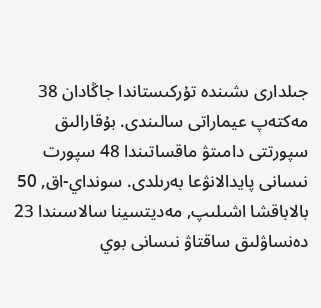جىلدارى ىشىندە تۇركىستاندا جاڭادان 38 مەكتەپ عيماراتى سالىندى. بۇقارالىق سپورتتى دامىتۋ ماقساتىندا 48 سپورت نىسانى پايدالانۋعا بەرىلدى. سونداي-اق, 50 بالاباقشا اشىلىپ, مەديتسينا سالاسىندا 23 دەنساۋلىق ساقتاۋ نىسانى بوي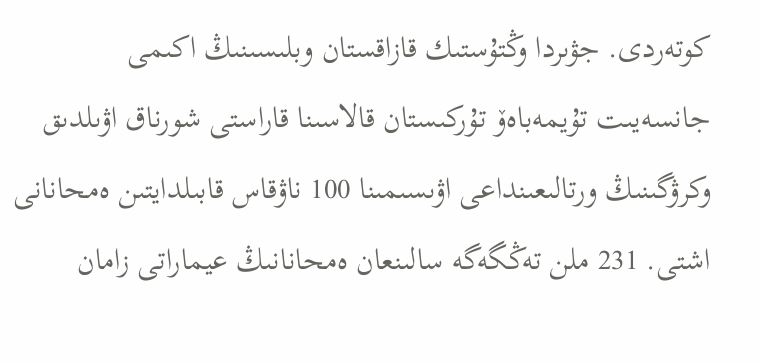كوتەردى. جۋىردا وڭتۇستىك قازاقستان وبلىسىنىڭ اكىمى جانسەيىت تۇيمەباەۆ تۇركىستان قالاسىنا قاراستى شورناق اۋىلدىق وكرۋگىنىڭ ورتالىعىنداعى اۋىسىمىنا 100 ناۋقاس قابىلدايتىن ەمحانانى اشتى. 231 ملن تەڭگەگە سالىنعان ەمحانانىڭ عيماراتى زامان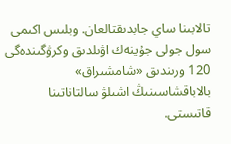تالابىنا ساي جابدىقتالعان. وبلىس اكىمى سول جولى جۇينەك اۋىلدىق وكرۋگىندەگى 120 ورىندىق «شامشىراق» بالاباقشاسىنىڭ اشىلۋ سالتاناتىنا قاتىستى.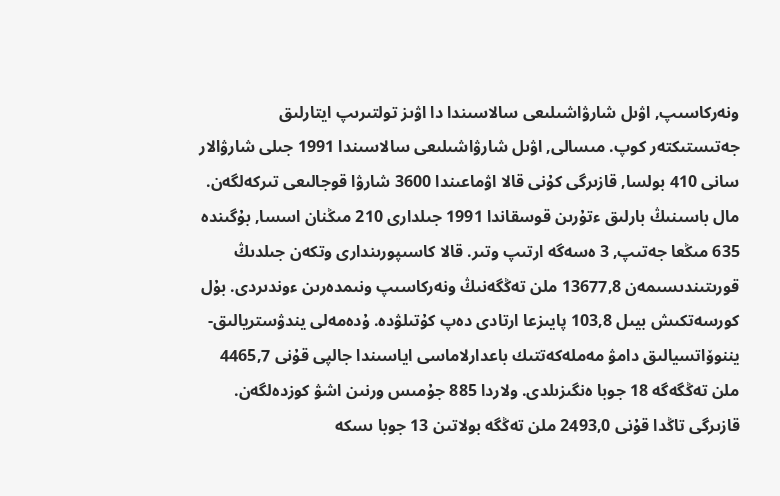ونەركاسىپ, اۋىل شارۋاشىلىعى سالاسىندا دا اۋىز تولتىرىپ ايتارلىق جەتىستىكتەر كوپ. مىسالى, اۋىل شارۋاشىلىعى سالاسىندا 1991 جىلى شارۋالار سانى 410 بولسا, قازىرگى كۇنى قالا اۋماعىندا 3600 شارۋا قوجالىعى تىركەلگەن. مال باسىنىڭ بارلىق ءتۇرىن قوسقاندا 1991 جىلدارى 210 مىڭنان اسسا, بۇگىندە 635 مىڭعا جەتىپ, 3 ەسەگە ارتىپ وتىر. قالا كاسىپورىندارى وتكەن جىلدىڭ قورىتىندىسىمەن 13677,8 ملن تەڭگەنىڭ ونەركاسىپ ونىمدەرىن ءوندىردى. بۇل كورسەتكىش بيىل 103,8 پايىزعا ارتادى دەپ كۇتىلۋدە. ۇدەمەلى يندۋستريالىق-يننوۆاتسيالىق دامۋ مەملەكەتتىك باعدارلاماسى اياسىندا جالپى قۇنى 4465,7 ملن تەڭگەگە 18 جوبا ەنگىزىلدى. ولاردا 885 جۇمىس ورنىن اشۋ كوزدەلگەن. قازىرگى تاڭدا قۇنى 2493,0 ملن تەڭگە بولاتىن 13 جوبا ىسكە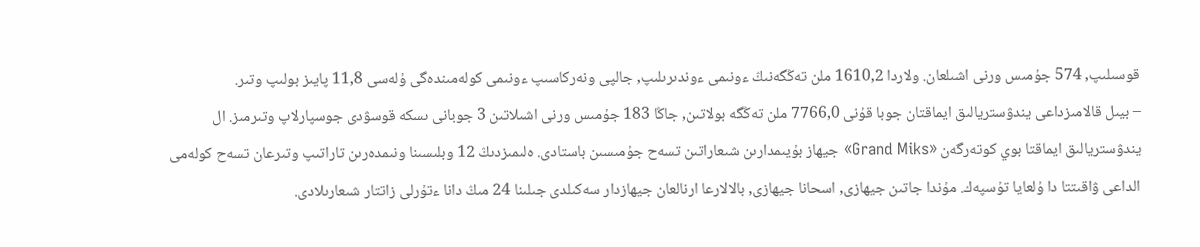قوسىلىپ, 574 جۇمىس ورنى اشىلعان. ولاردا 1610,2 ملن تەڭگەنىڭ ءونىمى ءوندىرىلىپ, جالپى ونەركاسىپ ءونىمى كولەمىندەگى ۇلەسى 11,8 پايىز بولىپ وتىر.
– بيىل قالامىزداعى يندۋستريالىق ايماقتان جوبا قۇنى 7766,0 ملن تەڭگە بولاتىن, جاڭا 183 جۇمىس ورنى اشىلاتىن 3 جوبانى ىسكە قوسۋدى جوسپارلاپ وتىرمىز. ال يندۋستريالىق ايماقتا بوي كوتەرگەن «Grand Miks» جيھاز بۇيىمدارىن شىعاراتىن تسەح جۇمىسىن باستادى. ەلىمىزدىڭ 12 وبلىسىنا ونىمدەرىن تاراتىپ وتىرعان تسەح كولەمى الداعى ۋاقىتتا دا ۇلعايا تۇسپەك. مۇندا جاتىن جيھازى, اسحانا جيھازى, بالالارعا ارنالعان جيھازدار سەكىلدى جىلىنا 24 مىڭ دانا ءتۇرلى زاتتار شىعارىلادى.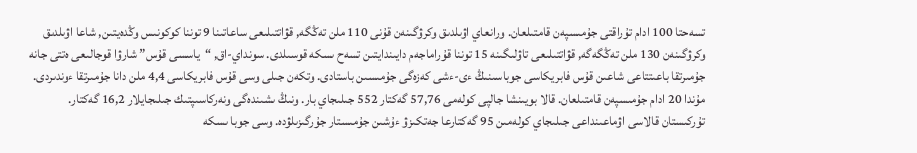تسەحتا 100 ادام تۇراقتى جۇمىسپەن قامتىلعان. ورانعاي اۋىلدىق وكرۋگىنەن قۇنى 110 ملن تەڭگە, قۋاتتىلىعى ساعاتىنا 9 توننا كوكونىس وڭدەيتىن, شاعا اۋىلدىق وكرۋگىنەن 130 ملن تەڭگەگە, قۋاتتىلىعى تاۋلىگىنە 15 توننا قۇراماجەم دايىندايتىن تسەح ىسكە قوسىلدى. سونداي-اق, “ياسسى قۇس” شارۋا قوجالىعى ەتتى جانە جۇمىرتقا باعىتتاعى شاعىن قۇس فابريكاسى جوباسىنىڭ ءى-ءشى كەزەگى جۇمىسىن باستادى. وتكەن جىلى وسى قۇس فابريكاسى 4,4 ملن دانا جۇمىرتقا ءوندىردى. مۇندا 20 ادام جۇمىسپەن قامتىلعان. قالا بويىنشا جالپى كولەمى 57,76 گەكتار 552 جىلىجاي بار. ونىڭ ىشىندەگى ونەركاسىپتىك جىلىجايلار 16,2 گەكتار. تۇركىستان قالاسى اۋماعىنداعى جىلىجاي كولەمىن 95 گەكتارعا جەتكىزۋ ءۇشىن جۇمىستار جۇرگىزىلۋدە. وسى جوبا ىسكە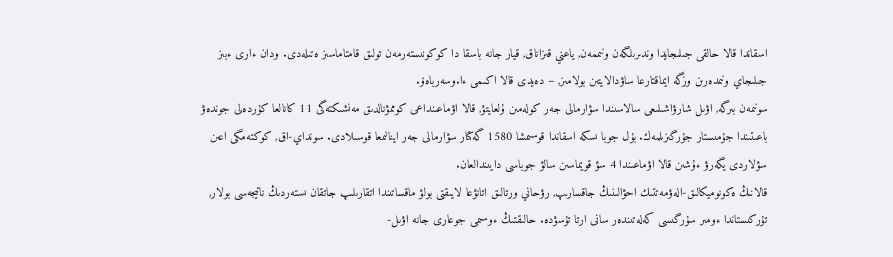اسقاندا قالا حالقى جىلىجايدا وندىرىلگەن ونىممەن, ياعني قىزاناق, قيار جانە باسقا دا كوكونىستەرمەن تولىق قامتاماسىز ەتىلەدى. ودان ءارى ءبىز جىلىجاي ونىمدەرىن وزگە ايماقتارعا ساۋدالايتىن بولامىز, – دەيدى قالا اكىمى ءا.وسەرباەۆ.
سونىمەن بىرگە, اۋىل شارۋاشىلىعى سالاسىندا سۋارمالى جەر كولەمىن ۇلعايتۋ, قالا اۋماعىنداعى كوممۋنالدىق مەنشىكتەگى 11 كانالعا كۇردەلى جوندەۋ باعىتىندا جۇمىستار جۇرگىزىلمەك. بۇل جوبا ىسكە اسقاندا قوسىمشا 1580 گەكتار سۋارمالى جەر اينالىمعا قوسىلادى. سونداي-اق, كوكتەمگى اعىن سۋلاردى يگەرۋ ءۇشىن قالا اۋماعىندا 4 سۋ قويماسىن سالۋ جوباسى دايىندالعان.
قالانىڭ ەكونوميكالىق-الەۋمەتتىك احۋالىنىڭ جاقسارىپ, رۋحاني ورتالىق اتانۋعا لايىقتى بولۋ ماقساتىندا اتقارىلىپ جاتقان ىستەردىڭ ناتيجەسى بولار, تۇركىستاندا ءومىر سۇرگىسى كەلەتىندەر سانى ارتا تۇسۋدە. حالىقتىڭ ءوسىمى جوعارى جانە اۋىل-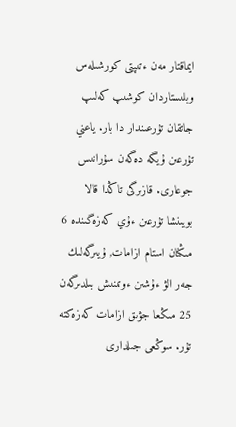ايماقتار مەن ءتىپتى كورشىلەس وبلىستاردان كوشىپ كەلىپ جاتقان تۇرعىندار دا بار. ياعني تۇرعىن ۇيگە دەگەن سۇرانىس جوعارى. قازىرگى تاڭدا قالا بويىنشا تۇرعىن ءۇي كەزەگىندە 6 مىڭنان استام ازامات, ۇيىرگەلىك جەر الۋ ءۇشىن ءوتىنىش بىلدىرگەن 25 مىڭعا جۋىق ازامات كەزەكتە تۇر. سوڭعى جىلدارى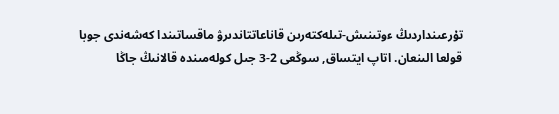تۇرعىنداردىڭ ءوتىنىش-تىلەكتەرىن قاناعاتتاندىرۋ ماقساتىندا كەشەندى جوبا قولعا الىنعان. اتاپ ايتساق, سوڭعى 2-3 جىل كولەمىندە قالانىڭ جاڭا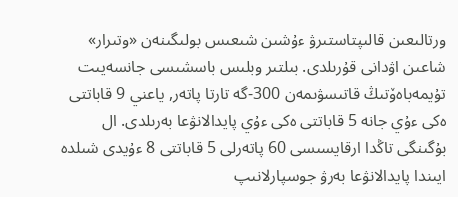ورتالىعىن قالىپتاستىرۋ ءۇشىن شىعىس بولىگىنەن «وتىرار» شاعىن اۋدانى قۇرىلدى. بىلتىر وبلىس باسشىسى جانسەيىت تۇيمەباەۆتىڭ قاتىسۋىمەن 300-گە تارتا پاتەر, ياعني 9 قاباتتى ەكى ءۇي جانە 5 قاباتتى ەكى ءۇي پايدالانۋعا بەرىلدى. ال بۇگىنگى تاڭدا ارقايسىسى 60 پاتەرلى 5 قاباتتى 8 ءۇيدى شىلدە ايىندا پايدالانۋعا بەرۋ جوسپارلانىپ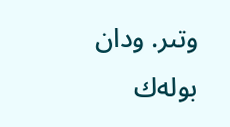وتىر. ودان بولەك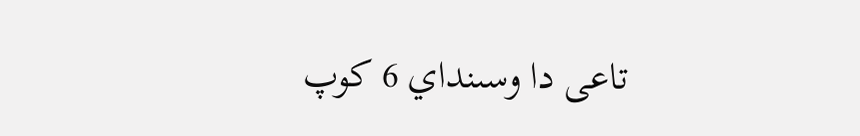تاعى دا وسىنداي 6 كوپ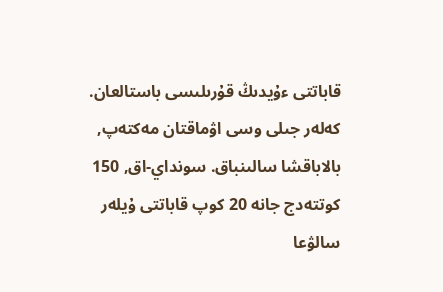قاباتتى ءۇيدىڭ قۇرىلىسى باستالعان. كەلەر جىلى وسى اۋماقتان مەكتەپ, بالاباقشا سالىنباق. سونداي-اق, 150 كوتتەدج جانە 20 كوپ قاباتتى ۇيلەر سالۋعا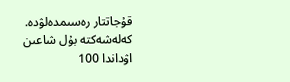قۇجاتتار رەسىمدەلۋدە. كەلەشەكتە بۇل شاعىن اۋداندا 100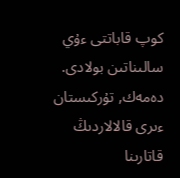كوپ قاباتتى ءۇي سالىناتىن بولادى. دەمەك, تۇركىستان ءىرى قالالاردىڭ قاتارىنا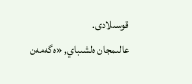قوسىلادى.
عالىمجان ەلشىباي, «ەگەمەن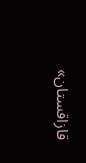قازاقستان»